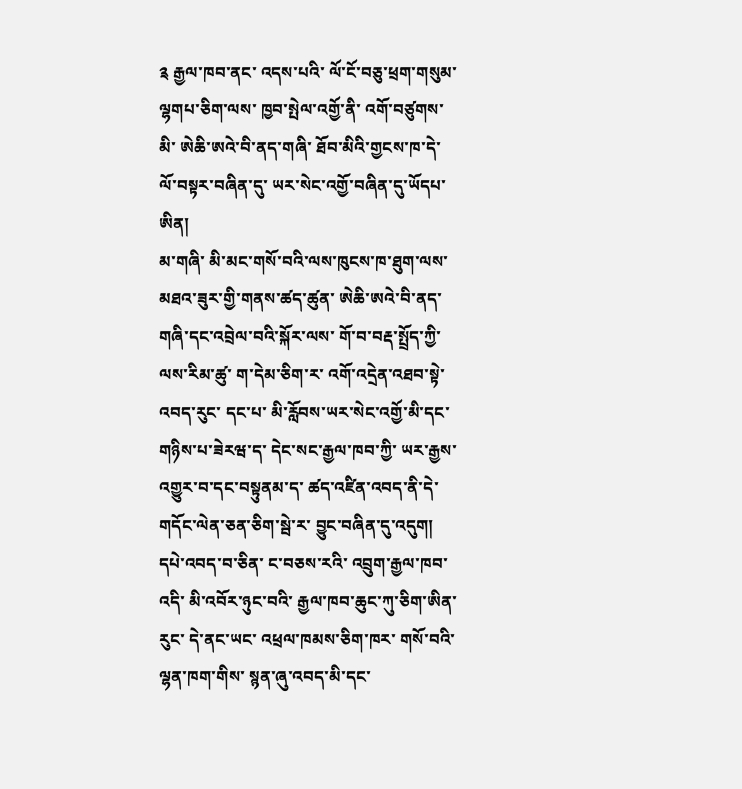༉ རྒྱལ་ཁབ་ནང་ འདས་པའི་ ལོ་ངོ་བཅུ་ཕྲག་གསུམ་ལྷགཔ་ཅིག་ལས་ ཁྱབ་སྤེལ་འགྱོ་ནི་ འགོ་བཙུགས་མི་ ཨེཆི་ཨའེ་བི་ནད་གཞི་ ཐོབ་མིའི་གྱངས་ཁ་དེ་ ལོ་བསྟར་བཞིན་དུ་ ཡར་སེང་འགྱོ་བཞིན་དུ་ཡོདཔ་ཨིན།
མ་གཞི་ མི་མང་གསོ་བའི་ལས་ཁུངས་ཁ་ཐུག་ལས་ མཐའ་ཟུར་གྱི་གནས་ཚད་ཚུན་ ཨེཆི་ཨའེ་བི་ནད་གཞི་དང་འབྲེལ་བའི་སྐོར་ལས་ གོ་བ་བརྡ་སྤྲོད་ཀྱི་ལས་རིམ་ཚུ་ ག་དེམ་ཅིག་ར་ འགོ་འདྲེན་འཐབ་སྟེ་འབད་རུང་ དང་པ་ མི་རློབས་ཡར་སེང་འགྱོ་མི་དང་ གཉིས་པ་ཟེརཝ་ད་ དེང་སང་རྒྱལ་ཁབ་ཀྱི་ ཡར་རྒྱས་འགྱུར་བ་དང་བསྟུནམ་ད་ ཚད་འཛིན་འབད་ནི་དེ་ གདོང་ལེན་ཅན་ཅིག་སྦེ་ར་ བྱུང་བཞིན་དུ་འདུག།
དཔེ་འབད་བ་ཅིན་ ང་བཅས་རའི་ འབྲུག་རྒྱལ་ཁབ་འདི་ མི་འབོར་ཉུང་བའི་ རྒྱལ་ཁབ་ཆུང་ཀུ་ཅིག་ཨིན་རུང་ དེ་ནང་ཡང་ འཕྲལ་ཁམས་ཅིག་ཁར་ གསོ་བའི་ལྷན་ཁག་གིས་ སྙན་ཞུ་འབད་མི་དང་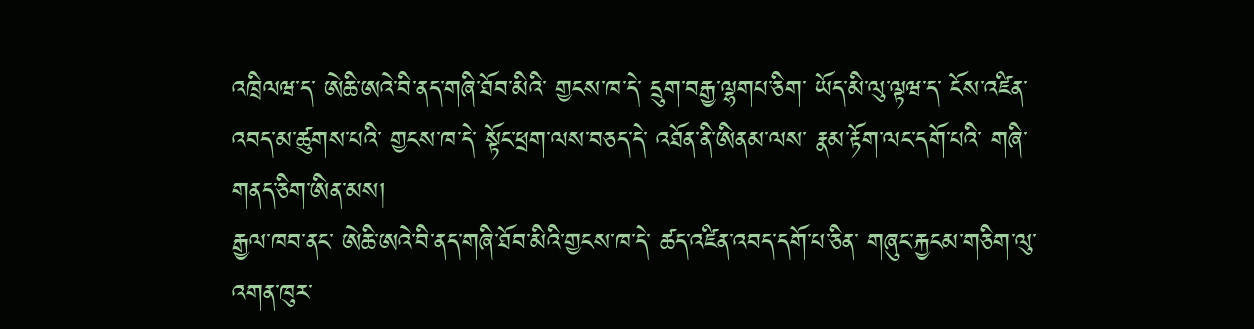འཁྲིལཝ་ད་ ཨེཆི་ཨའེ་བི་ནད་གཞི་ཐོབ་མིའི་ གྱངས་ཁ་དེ་ དྲུག་བརྒྱ་ལྷགཔ་ཅིག་ ཡོད་མི་ལུ་ལྟཝ་ད་ ངོས་འཛིན་འབད་མ་ཚུགས་པའི་ གྱངས་ཁ་དེ་ སྟོང་ཕྲག་ལས་བཅད་དེ་ འཐོན་ནི་ཨིནམ་ལས་ རྣམ་རྟོག་ལང་དགོ་པའི་ གཞི་གནད་ཅིག་ཨིན་མས།
རྒྱལ་ཁབ་ནང་ ཨེཆི་ཨའེ་བི་ནད་གཞི་ཐོབ་མིའི་གྱངས་ཁ་དེ་ ཚད་འཛིན་འབད་དགོ་པ་ཅིན་ གཞུང་རྐྱངམ་གཅིག་ལུ་ འགན་ཁུར་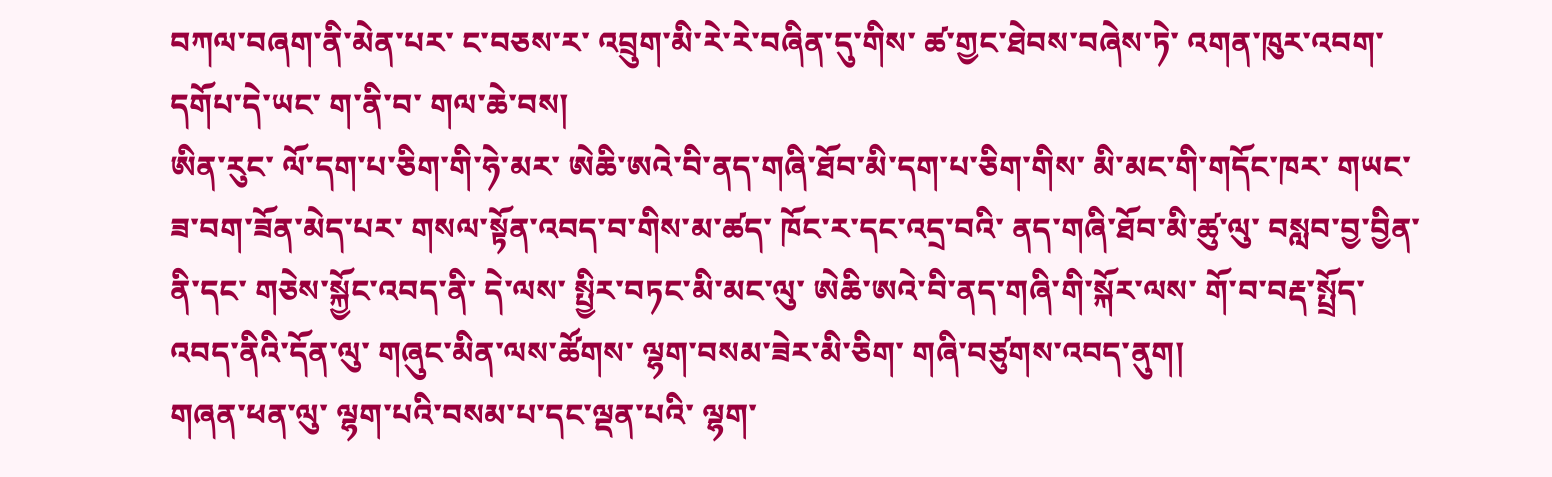བཀལ་བཞག་ནི་མེན་པར་ ང་བཅས་ར་ འབྲུག་མི་རེ་རེ་བཞིན་དུ་གིས་ ཚ་གྱང་ཐེབས་བཞེས་ཏེ་ འགན་ཁུར་འབག་དགོཔ་དེ་ཡང་ ག་ནི་བ་ གལ་ཆེ་བས།
ཨིན་རུང་ ལོ་དག་པ་ཅིག་གི་ཧེ་མར་ ཨེཆི་ཨའེ་བི་ནད་གཞི་ཐོབ་མི་དག་པ་ཅིག་གིས་ མི་མང་གི་གདོང་ཁར་ གཡང་ཟ་བག་ཟོན་མེད་པར་ གསལ་སྟོན་འབད་བ་གིས་མ་ཚད་ ཁོང་ར་དང་འདྲ་བའི་ ནད་གཞི་ཐོབ་མི་ཚུ་ལུ་ བསླབ་བྱ་བྱིན་ནི་དང་ གཅེས་སྐྱོང་འབད་ནི་ དེ་ལས་ སྤྱིར་བཏང་མི་མང་ལུ་ ཨེཆི་ཨའེ་བི་ནད་གཞི་གི་སྐོར་ལས་ གོ་བ་བརྡ་སྤྲོད་འབད་ནིའི་དོན་ལུ་ གཞུང་མིན་ལས་ཚོགས་ ལྷག་བསམ་ཟེར་མི་ཅིག་ གཞི་བཙུགས་འབད་ནུག།
གཞན་ཕན་ལུ་ ལྷག་པའི་བསམ་པ་དང་ལྡན་པའི་ ལྷག་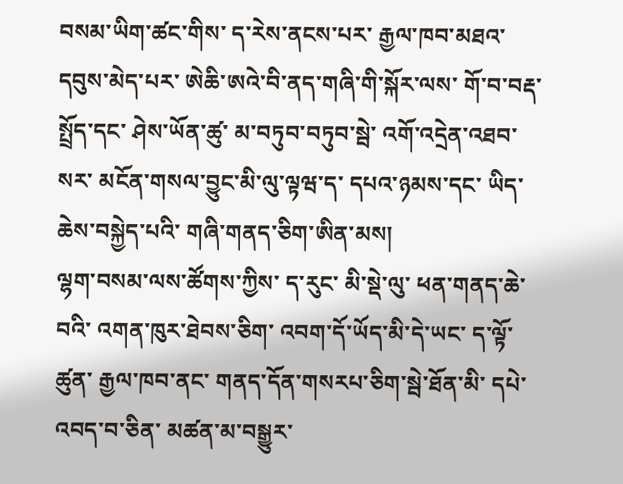བསམ་ཡིག་ཚང་གིས་ ད་རེས་ནངས་པར་ རྒྱལ་ཁབ་མཐའ་དབུས་མེད་པར་ ཨེཆི་ཨའེ་བི་ནད་གཞི་གི་སྐོར་ལས་ གོ་བ་བརྡ་སྤྲོད་དང་ ཤེས་ཡོན་ཚུ་ མ་བཏུབ་བཏུབ་སྦེ་ འགོ་འདྲེན་འཐབ་སར་ མངོན་གསལ་བྱུང་མི་ལུ་ལྟཝ་ད་ དཔའ་ཉམས་དང་ ཡིད་ཆེས་བསྐྱེད་པའི་ གཞི་གནད་ཅིག་ཨིན་མས།
ལྷག་བསམ་ལས་ཚོགས་ཀྱིས་ ད་རུང་ མི་སྡེ་ལུ་ ཕན་གནད་ཆེ་བའི་ འགན་ཁུར་ཐེབས་ཅིག་ འབག་དོ་ཡོད་མི་དེ་ཡང་ ད་ལྟོ་ཚུན་ རྒྱལ་ཁབ་ནང་ གནད་དོན་གསརཔ་ཅིག་སྦེ་ཐོན་མི་ དཔེ་འབད་བ་ཅིན་ མཚན་མ་བསྒྱུར་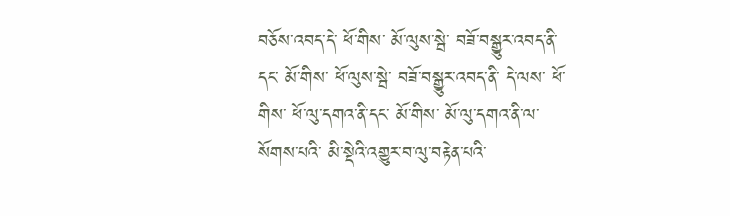བཅོས་འབད་དེ་ ཕོ་གིས་ མོ་ལུས་སྦེ་ བཟོ་བསྒྱུར་འབད་ནི་དང་ མོ་གིས་ ཕོ་ལུས་སྦེ་ བཟོ་བསྒྱུར་འབད་ནི་ དེ་ལས་ ཕོ་གིས་ ཕོ་ལུ་དགའ་ནི་དང་ མོ་གིས་ མོ་ལུ་དགའ་ནི་ལ་སོགས་པའི་ མི་སྡེའི་འགྱུར་བ་ལུ་བརྟེན་པའི་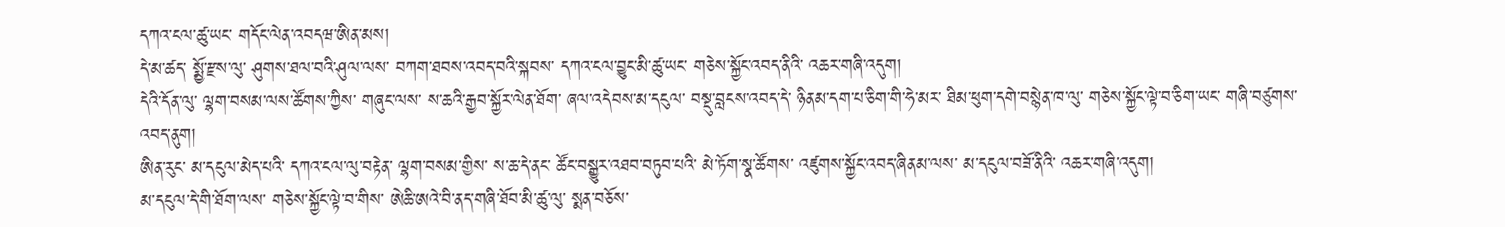དཀའ་ངལ་ཚུ་ཡང་ གདོང་ལེན་འབདཝ་ཨིན་མས།
དེ་མ་ཚད་ སྨྱོ་རྫས་ལུ་ ཤུགས་ཐལ་བའི་ཤུལ་ལས་ བཀག་ཐབས་འབད་བའི་སྐབས་ དཀའ་ངལ་བྱུང་མི་ཚུ་ཡང་ གཅེས་སྐྱོང་འབད་ནིའི་ འཆར་གཞི་འདུག།
དེའི་དོན་ལུ་ ལྷག་བསམ་ལས་ཚོགས་ཀྱིས་ གཞུང་ལས་ ས་ཆའི་རྒྱབ་སྐྱོར་ལེན་ཐོག་ ཞལ་འདེབས་མ་དངུལ་ བསྡུ་བླངས་འབད་དེ་ ཉིནམ་དག་པ་ཅིག་གི་ཧེ་མར་ ཐིམ་ཕུག་དགེ་བསྙེན་ཁ་ལུ་ གཅེས་སྐྱོང་ལྟེ་བ་ཅིག་ཡང་ གཞི་བཙུགས་འབད་ནུག།
ཨིན་རུང་ མ་དངུལ་མེད་པའི་ དཀའ་ངལ་ལུ་བརྟེན་ ལྷག་བསམ་གྱིས་ ས་ཆ་དེ་ནང་ ཚོང་བསྒྱུར་འཐབ་བཏུབ་པའི་ མེ་ཏོག་སྣ་ཚོགས་ འཛུགས་སྐྱོང་འབད་ཞིནམ་ལས་ མ་དངུལ་བཟོ་ནིའི་ འཆར་གཞི་འདུག།
མ་དངུལ་དེ་གི་ཐོག་ལས་ གཅེས་སྐྱོང་ལྟེ་བ་གིས་ ཨེཆི་ཨའེ་བི་ནད་གཞི་ཐོབ་མི་ཚུ་ལུ་ སྨན་བཅོས་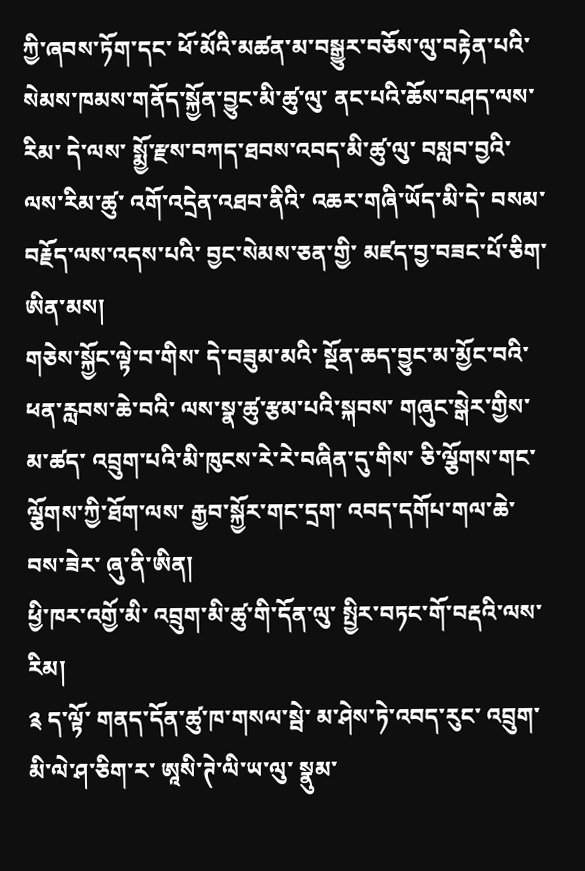ཀྱི་ཞབས་ཏོག་དང་ ཕོ་མོའི་མཚན་མ་བསྒྱུར་བཅོས་ལུ་བརྟེན་པའི་ སེམས་ཁམས་གནོད་སྐྱོན་བྱུང་མི་ཚུ་ལུ་ ནང་པའི་ཆོས་བཤད་ལས་རིམ་ དེ་ལས་ སྨྱོ་རྫས་བཀད་ཐབས་འབད་མི་ཚུ་ལུ་ བསླབ་བྱའི་ལས་རིམ་ཚུ་ འགོ་འདྲེན་འཐབ་ནིའི་ འཆར་གཞི་ཡོད་མི་དེ་ བསམ་བརྗོད་ལས་འདས་པའི་ བྱང་སེམས་ཅན་གྱི་ མཛད་བྱ་བཟང་པོ་ཅིག་ཨིན་མས།
གཅེས་སྐྱོང་ལྟེ་བ་གིས་ དེ་བཟུམ་མའི་ སྔོན་ཆད་བྱུང་མ་མྱོང་བའི་ ཕན་རླབས་ཆེ་བའི་ ལས་སྣ་ཚུ་རྩམ་པའི་སྐབས་ གཞུང་སྒེར་གྱིས་མ་ཚད་ འབྲུག་པའི་མི་ཁུངས་རེ་རེ་བཞིན་དུ་གིས་ ཅི་ལྕོགས་གང་ལྕོགས་ཀྱི་ཐོག་ལས་ རྒྱབ་སྐྱོར་གང་དྲག་ འབད་དགོཔ་གལ་ཆེ་བས་ཟེར་ ཞུ་ནི་ཨིན།
ཕྱི་ཁར་འགྱོ་མི་ འབྲུག་མི་ཚུ་གི་དོན་ལུ་ སྤྱིར་བཏང་གོ་བརྡའི་ལས་རིམ།
༉ ད་ལྟོ་ གནད་དོན་ཚུ་ཁ་གསལ་སྦེ་ མ་ཤེས་ཏེ་འབད་རུང་ འབྲུག་མི་ལེ་ཤ་ཅིག་ར་ ཨཱསི་ཊེ་ལི་ཡ་ལུ་ སྣུམ་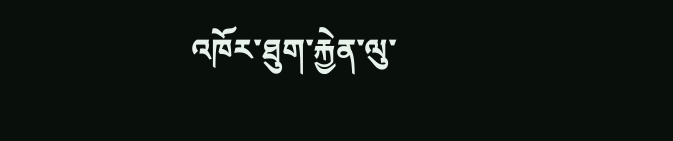འཁོར་ཐུག་རྐྱེན་ལུ་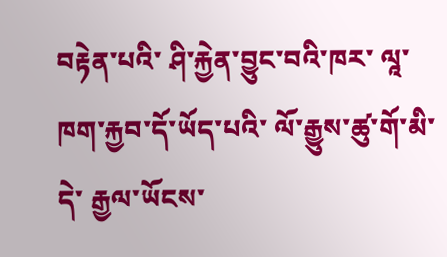བརྟེན་པའི་ ཤི་རྐྱེན་བྱུང་བའི་ཁར་ ལཱ་ཁག་རྐྱབ་དོ་ཡོད་པའི་ ལོ་རྒྱུས་ཚུ་གོ་མི་དེ་ རྒྱལ་ཡོངས་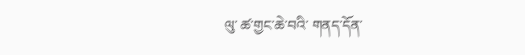ལུ་ ཚ་གྱང་ཆེ་བའི་ གནད་དོན་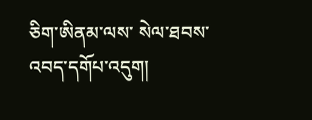ཅིག་ཨིནམ་ལས་ སེལ་ཐབས་འབད་དགོཔ་འདུག།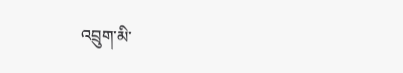འབྲུག་མི་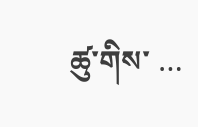ཚུ་གིས་ …